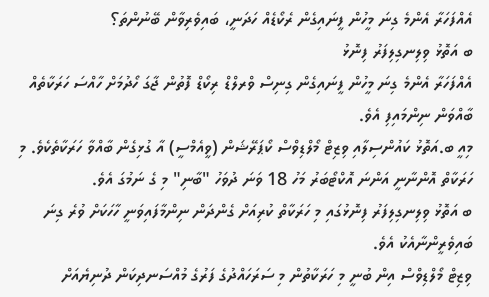އެއްފަހަރާ އެންމެ ގިނަ މީހުން ފީނައިގެން ރެކޯޑެއް ހަދަނީ، ބައިވެރިވާން ބޭނުންތަ؟
ބ އަތޮޅު ވިލިނގިލިފަރު ފިނޮޅު
އެއްފަހަރާ އެންމެ ގިނަ މީހުން ފީނައިގެން ގިނިސް ވްރލްޑް ރިކޯޑް ފޮތުން ޖާގަ ހޯދުމަށް ހާއްސަ ހަރަކާތެއް ބާއްވަން ނިންމައިފި އެވެ.
މިއީ ބ.އަތޮޅު ކައުންސިލާއި ވިޒިޓް މޯލްޑިވްސް ކޯޕަރޭޝަން (ވީއެމްސީ) އާ ގުޅިގެން ބާއްވާ ހަރަކާތެކެވެ. މި ހަރަކާތް އޮންނާނީ އަންނަ އޮކްޓޯބަރު މަހު 18 ވަނަ ދުވަހު "ބާނި" މި ގެ ނަމުގަ އެވެ.
ބ އަތޮޅު ވިލިނގިލިފަރު ފިނޮޅުގައި މި ހަރަކާތް ކުރިއަށް ގެންދަން ނިންމާފައިވަނީ ހާހަކަށް ވުރެ ގިނަ ބައިވެރީންނާއެކު އެވެ.
ވިޒިޓް މޯލްޑިވްސް އިން ބުނީ މި ހަރަކާތުން މި ސަރަހައްދުގެ ފަރުގެ މުއްސަނދިކަން ދުނިޔެއަށް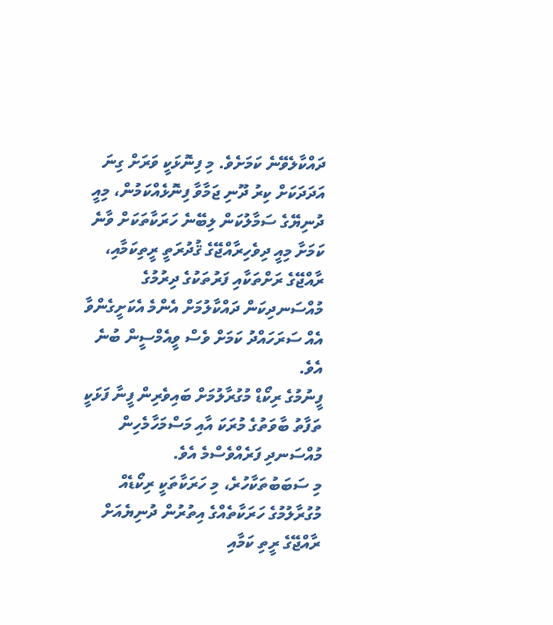ދައްކާލެވޭނެ ކަމަށެވެ. މި ފިނޮޅަކީ ވަރަށް ގިނަ އަދަދަކަށް ކިރު ދޫނި ޖަމާވާ ފިނޮޅެއްކަމުން، މިއީ ދުނިޔޭގެ ސަމާލުކަން ލިބޭނެ ހަރަކާތަކަށް ވާނެ ކަމަށާ މިއީ ދިވެހިރާއްޖޭގެ ޤުދުރަތީ ރީތިކަމާއި، ރާއްޖޭގެ ރަށްތަކާއި ފަރުތަކުގެ ދިރުމުގެ މުއްސަނދިކަން ދައްކާލުމަށް އެންމެ އެކަށީގެންވާ އެއް ސަރަހައްދު ކަމަށް ވެސް ވީއެމްސީން ބުނެ އެވެ.
ފީނުމުގެ ރިކޯޑް މުގުރާލުމަށް ބައިވެރިން ފީނާ ފަޅަކީ ތަފާތު ބާވަތުގެ މުރަކަ އާއި މަސްމަހާމެހިން މުއްސަނދި ފަރެއްވެސްމެ އެވެ.
މި ސަބަބުތަކާހުރެ، މި ހަރަކާތަކީ ރިކޯޑެއް މުގުރާލުމުގެ ހަރަކާތެއްގެ އިތުރުން ދުނިޔެއަށް ރާއްޖޭގެ ރީތި ކަމާއި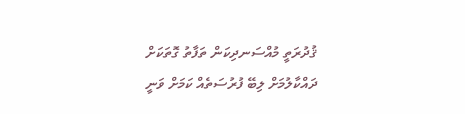ޤުދުރަތީ މުއްސަނދިކަން ތަފާތު ގޮތަކަށް ދައްކާލުމަށް ލިބޭ ފުރުސަތެއް ކަމަށް ވަނީ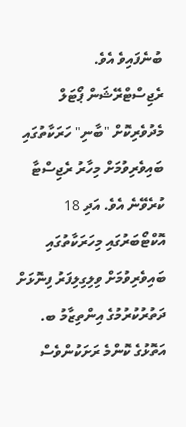ބުނެފައިވެ އެވެ.
ރެޖިސްޓްރޭޝަން ޕޯޓަލް މެދުވެރިކޮށް "ބާނި" ހަރަކާތުގައި ބައިވެރިވުމަށް މިހާރު ރެޖިސްޓާ ކުރެވޭނެ އެވެ. އަދި 18 އޮކްޓޯބަރުގައި މިހަރަކާތުގައި ބައިވެރިވުމަށް ވިލިގިލިފަރު ފިނޮޅަށް ދަތުރުކުރުމުގެ އިންތިޒާމު ބ. އަތޮޅުގެ ކޮންމެ ރަށަކުންވެސް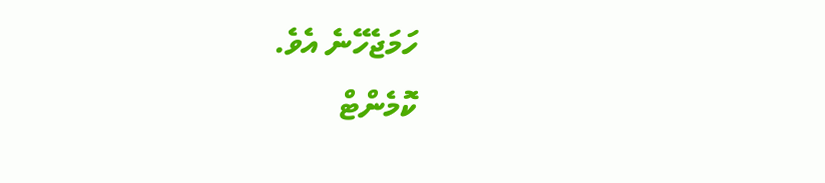ހަމަޖެހޭނެ އެވެ.
ކޮމެންޓް